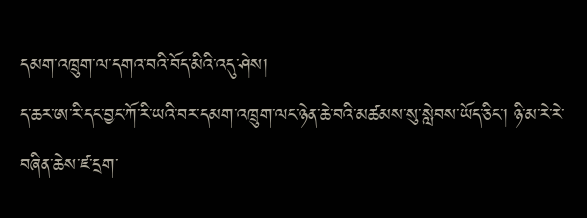དམག་འཁྲུག་ལ་དགའ་བའི་བོད་མིའི་འདུ་ཤེས།
ད་ཆར་ཨ་རི་དང་བྱང་ཀོ་རི་ཡའི་བར་དམག་འཁྲུག་ལང་ཉེན་ཆེ་བའི་མཚམས་སུ་སླེབས་ཡོད་ཅིང་། ཉི་མ་རེ་རེ་བཞིན་ཆེས་ཛ་དྲག་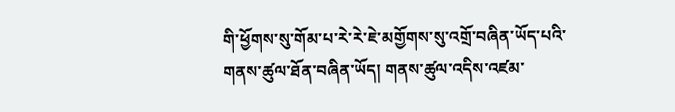གི་ཕྱོགས་སུ་གོམ་པ་རེ་རེ་ཇེ་མགྱོགས་སུ་འགྲོ་བཞིན་ཡོད་པའི་གནས་ཚུལ་ཐོན་བཞིན་ཡོད། གནས་ཚུལ་འདིས་འཛམ་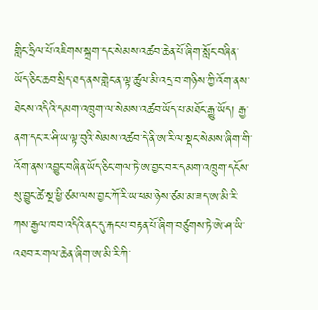གླིང་ཧྲིལ་པོ་འཇིགས་སྐྲག་དང་སེམས་འཚབ་ཆེན་པོ་ཞིག་སློང་བཞིན་ཡོད་ཅིང་ཆབ་སྲིད་ཐད་ནས་གླེང་ན་ལྟ་ཚུལ་མི་འདྲ་བ་གཉིས་ཀྱི་འོག་ནས་ཐེངས་འདིའི་དམག་འཁྲུག་ལ་སེམས་འཚབ་ཡོད་པ་མཐོང་རྒྱུ་ཡོད། རྒྱ་ནག་དང་ར་ཤི་ཡ་ལྟ་བུའི་སེམས་འཚབ་དེ་ནི་ཨ་རི་ལ་སྡང་སེམས་ཞིག་གི་འོག་ནས་འབྱུང་བཞིན་ཡོད་ཅིང་གལ་ཏེ་ཨ་བྱང་བར་དམག་འཁྲུག་དངོས་སུ་བྱུང་ཚེ་སྔ་ཕྱི་ཙམ་ལས་བྱང་ཀོ་རི་ཡ་ཕམ་ཉེས་ཙམ་མ་ཟད་ཨ་མི་རི་ཀས་རྒྱལ་ཁབ་འདིའི་ནང་དུ་རྐང་པ་བརྟན་པོ་ཞིག་བཙུགས་ཏེ་ཨེ་ཤ་ཡི་འཐབ་ར་གལ་ཆེན་ཞིག་ཨ་མི་རི་ཀི་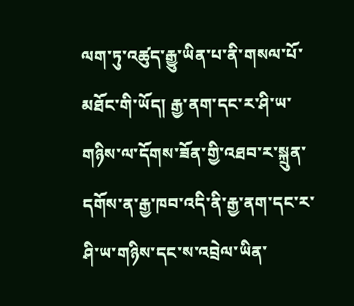ལག་ཏུ་འཚུད་རྒྱུ་ཡིན་པ་ནི་གསལ་པོ་མཐོང་གི་ཡོད། རྒྱ་ནག་དང་ར་ཤི་ཡ་གཉིས་ལ་དོགས་ཟོན་གྱི་འཐབ་ར་སྐྲུན་དགོས་ན་རྒྱ་ཁབ་འདི་ནི་རྒྱ་ནག་དང་ར་ཤི་ཡ་གཉིས་དང་ས་འབྲེལ་ཡིན་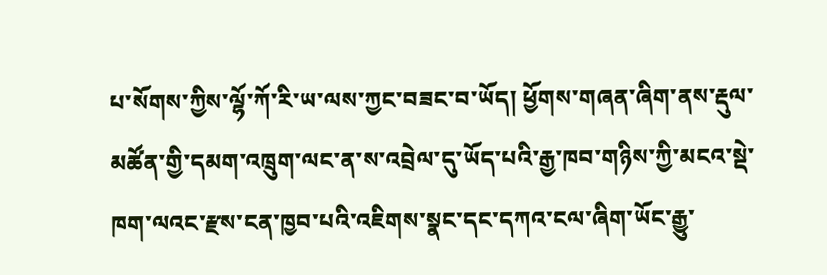པ་སོགས་ཀྱིས་ལྷོ་ཀོ་རི་ཡ་ལས་ཀྱང་བཟང་བ་ཡོད། ཕྱོགས་གཞན་ཞིག་ནས་རྡུལ་མཚོན་གྱི་དམག་འཁྲུག་ལང་ན་ས་འབྲེལ་དུ་ཡོད་པའི་རྒྱ་ཁབ་གཉིས་ཀྱི་མངའ་སྡེ་ཁག་ལའང་རྫས་ངན་ཁྱབ་པའི་འཇིགས་སྣང་དང་དཀའ་ངལ་ཞིག་ཡོང་རྒྱུ་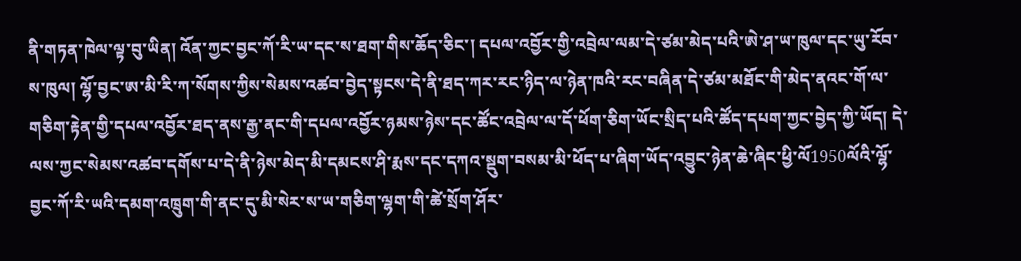ནི་གཏན་ཁེལ་ལྟ་བུ་ཡིན། འོན་ཀྱང་བྱང་ཀོ་རི་ཡ་དང་ས་ཐག་གིས་ཆོད་ཅིང་། དཔལ་འབྱོར་གྱི་འབྲེལ་ལམ་དེ་ཙམ་མེད་པའི་ཨེ་ཤ་ཡ་ཁུལ་དང་ཡུ་རོབ་ས་ཁུལ། ལྷོ་བྱང་ཨ་མི་རི་ཀ་སོགས་ཀྱིས་སེམས་འཚབ་བྱེད་སྟངས་དེ་ནི་ཐད་ཀར་རང་ཉིད་ལ་ཉེན་ཁའི་རང་བཞིན་དེ་ཙམ་མཐོང་གི་མེད་ནའང་གོ་ལ་གཅིག་རྟེན་གྱི་དཔལ་འབྱོར་ཐད་ནས་རྒྱ་ནང་གི་དཔལ་འབྱོར་ཉམས་ཉེས་དང་ཚོང་འབྲེལ་ལ་དོ་ཕོག་ཅིག་ཡོང་སྲིད་པའི་ཚོད་དཔག་ཀྱང་བྱེད་ཀྱི་ཡོད། དེ་ལས་ཀྱང་སེམས་འཚབ་དགོས་པ་དེ་ནི་ཉེས་མེད་མི་དམངས་ཤི་རྨས་དང་དཀའ་སྡུག་བསམ་མི་ཕོད་པ་ཞིག་ཡོད་འབྱུང་ཉེན་ཆེ་ཞིང་ཕྱི་ལོ1950ལོའི་ལྷོ་བྱང་ཀོ་རི་ཡའི་དམག་འཁྲུག་གི་ནང་དུ་མི་སེར་ས་ཡ་གཅིག་ལྷག་གི་ཚེ་སྲོག་ཤོར་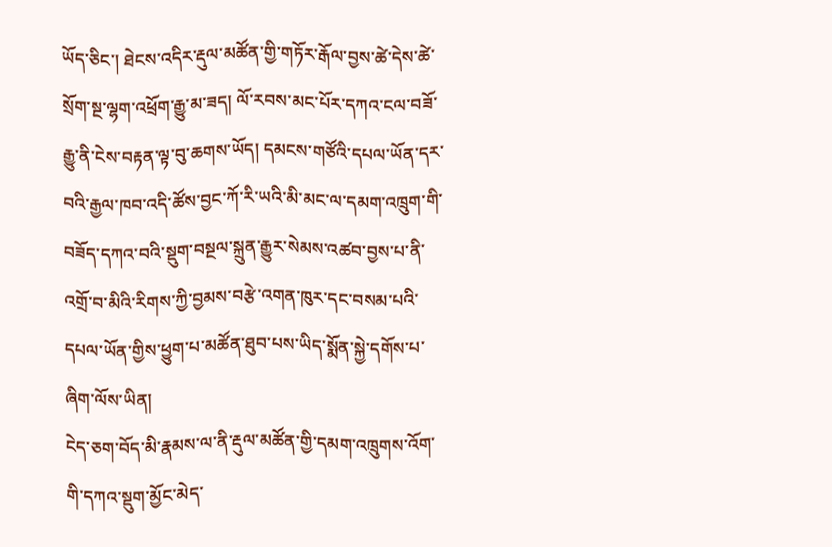ཡོད་ཅིང་། ཐེངས་འདིར་རྡུལ་མཚོན་གྱི་གཏོར་རྒོལ་བྱས་ཚེ་དེས་ཚེ་སྲོག་སྔ་ལྷག་འཕྲོག་རྒྱུ་མ་ཟད། ལོ་རབས་མང་པོར་དཀའ་ངལ་བཟོ་རྒྱུ་ནི་ངེས་བརྟན་ལྟ་བུ་ཆགས་ཡོད། དམངས་གཙོའི་དཔལ་ཡོན་དར་བའི་རྒྱལ་ཁབ་འདི་ཚོས་བྱང་ཀོ་རི་ཡའི་མི་མང་ལ་དམག་འཁྲུག་གི་བཟོད་དཀའ་བའི་སྡུག་བསྔལ་སྐྲུན་རྒྱུར་སེམས་འཚབ་བྱས་པ་ནི་འགྲོ་བ་མིའི་རིགས་ཀྱི་བྱམས་བརྩེ་འགན་ཁུར་དང་བསམ་པའི་དཔལ་ཡོན་གྱིས་ཕྱུག་པ་མཚོན་ཐུབ་པས་ཡིད་སྨོན་སྐྱེ་དགོས་པ་ཞིག་ལོས་ཡིན།
ངེད་ཅག་བོད་མི་རྣམས་ལ་ནི་རྡུལ་མཚོན་གྱི་དམག་འཁྲུགས་འོག་གི་དཀའ་སྡུག་མྱོང་མེད་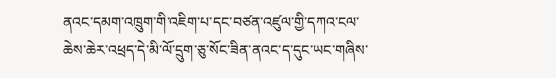ནའང་དམག་འཁྲུག་གི་འཇིག་པ་དང་བཙན་འཛུལ་གྱི་དཀའ་ངལ་ཆེས་ཆེར་འཕྲད་དེ་མི་ལོ་དྲུག་ཅུ་སོང་ཟིན་ནའང་ད་དུང་ཡང་གཞིས་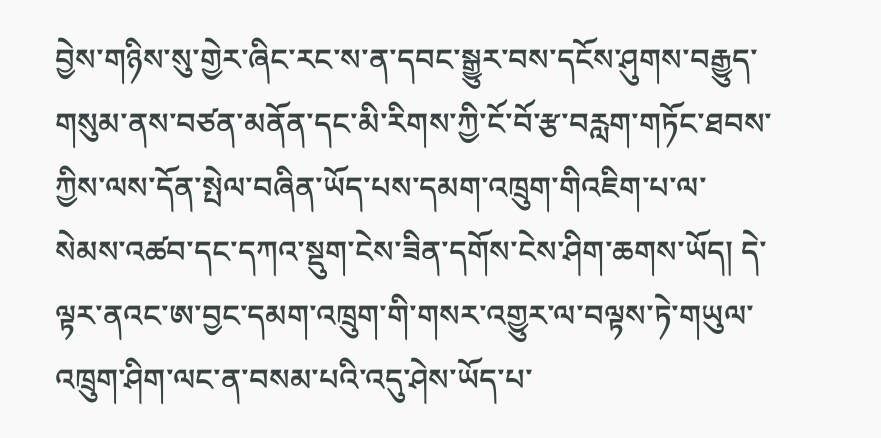བྱེས་གཉིས་སུ་གྱེར་ཞིང་རང་ས་ན་དབང་སྒྱུར་བས་དངོས་ཤུགས་བརྒྱུད་གསུམ་ནས་བཙན་མནོན་དང་མི་རིགས་ཀྱི་ངོ་བོ་རྩ་བརླག་གཏོང་ཐབས་ཀྱིས་ལས་དོན་སྤེལ་བཞིན་ཡོད་པས་དམག་འཁྲུག་གིའཇིག་པ་ལ་སེམས་འཚབ་དང་དཀའ་སྡུག་ངེས་ཟིན་དགོས་ངེས་ཤིག་ཆགས་ཡོད། དེ་ལྟར་ནའང་ཨ་བྱང་དམག་འཁྲུག་གི་གསར་འགྱུར་ལ་བལྟས་ཏེ་གཡུལ་འཁྲུག་ཤིག་ལང་ན་བསམ་པའི་འདུ་ཤེས་ཡོད་པ་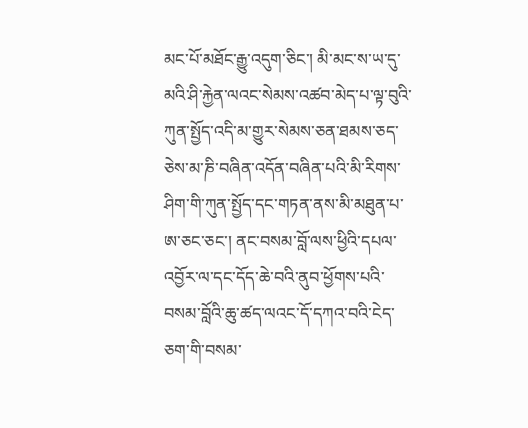མང་པོ་མཐོང་རྒྱུ་འདུག་ཅིང་། མི་མང་ས་ཡ་དུ་མའི་ཤི་རྐྱེན་ལའང་སེམས་འཚབ་མེད་པ་ལྟ་བུའི་ཀུན་སྤྱོད་འདི་མ་གྱུར་སེམས་ཅན་ཐམས་ཅད་ཅེས་མ་ཎི་བཞིན་འདོན་བཞིན་པའི་མི་རིགས་ཤིག་གི་ཀུན་སྤྱོད་དང་གཏན་ནས་མི་མཐུན་པ་ཨ་ཅང་ཅང་། ནང་བསམ་བློ་ལས་ཕྱིའི་དཔལ་འབྱོར་ལ་དང་དོད་ཆེ་བའི་ནུབ་ཕྱོགས་པའི་བསམ་བློའི་ཆུ་ཚད་ལའང་དོ་དཀའ་བའི་ངེད་ཅག་གི་བསམ་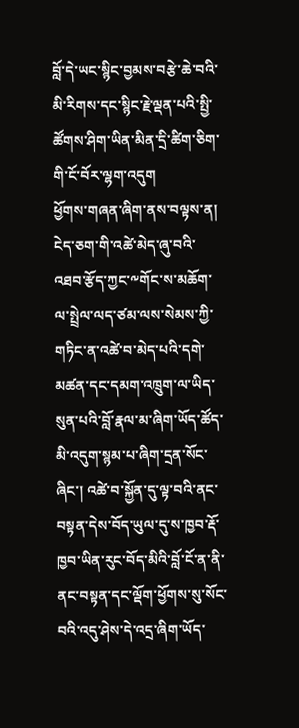བློ་དེ་ཡང་སྙིང་བྱམས་བརྩེ་ཆེ་བའི་མི་རིགས་དང་སྙིང་རྗེ་ལྡན་པའི་སྤྱི་ཚོགས་ཤིག་ཡིན་མིན་དྲི་ཚིག་ཅིག་གི་ངོ་བོར་ལྷག་འདུག
ཕྱོགས་གཞན་ཞིག་ནས་བལྟས་ན། ངེད་ཅག་གི་འཚེ་མེད་ཞུ་བའི་འཐབ་རྩོད་ཀྱང་༸གོང་ས་མཆོག་ལ་སྤྲེལ་ལད་ཙམ་ལས་སེམས་ཀྱི་གཏིང་ན་འཚེ་བ་མེད་པའི་དགེ་མཚན་དང་དམག་འཁྲུག་ལ་ཡིད་སུན་པའི་བློ་རྣལ་མ་ཞིག་ཡོད་ཚོད་མི་འདུག་སྙམ་པ་ཞིག་དྲན་སོང་ཞིང་། འཚེ་བ་སྐྱོན་དུ་ལྟ་བའི་ནང་བསྟན་དེས་བོད་ཡུལ་དུ་ས་ཁྱབ་རྡོ་ཁྱབ་ཡིན་རུང་བོད་མིའི་བློ་ངོ་ན་ནི་ནང་བསྟན་དང་ལྡོག་ཕྱོགས་སུ་སོང་བའི་འདུ་ཤེས་དེ་འདྲ་ཞིག་ཡོད་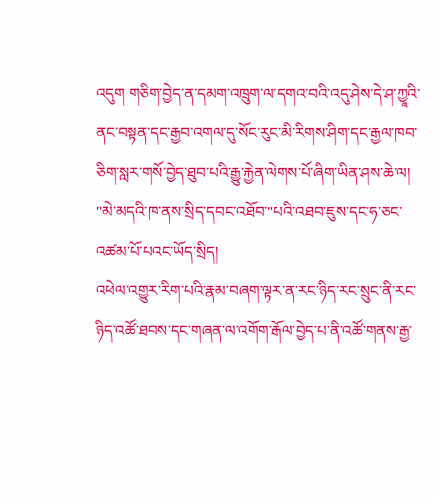འདུག གཅིག་བྱེད་ན་དམག་འཁྲུག་ལ་དགའ་བའི་འདུ་ཤེས་དེ་ཤ་ཀྱཱའི་ནང་བསྟན་དང་རྒྱབ་འགལ་དུ་སོང་རུང་མི་རིགས་ཤིག་དང་རྒྱལ་ཁབ་ཅིག་སླར་གསོ་བྱེད་ཐུབ་པའི་རྒྱུ་རྐྱེན་ལེགས་པོ་ཞིག་ཡིན་ཤས་ཆེ་ལ། "མེ་མདའི་ཁ་ནས་སྲིད་དབང་འཐོབ་"པའི་འཐབ་ཇུས་དང་ཧ་ཅང་འཚམ་པོ་པའང་ཡོད་སྲིད།
འཕེལ་འགྱུར་རིག་པའི་རྣམ་བཞག་ལྟར་ན་རང་ཉིད་རང་སྲུང་ནི་རང་ཉིད་འཚོ་ཐབས་དང་གཞན་ལ་འགོག་རྒོལ་བྱེད་པ་ནི་འཚོ་གནས་རྒྱ་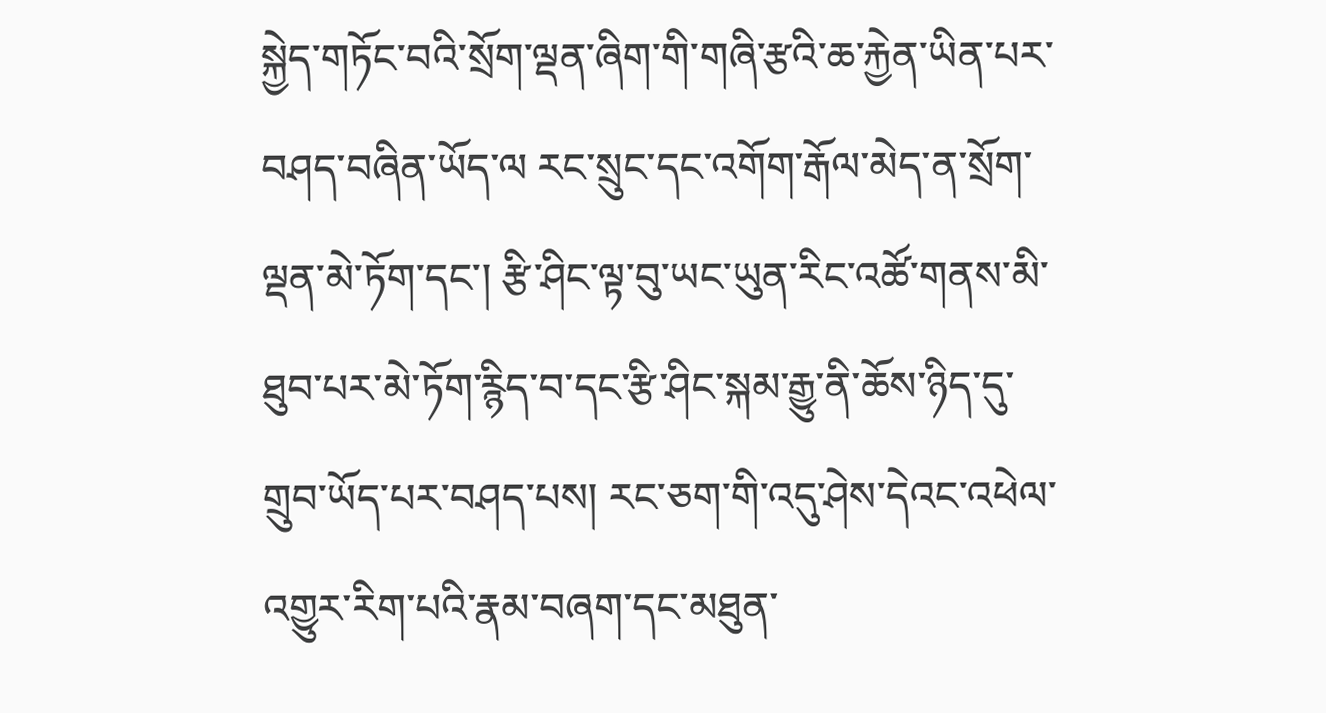སྐྱེད་གཏོང་བའི་སྲོག་ལྡན་ཞིག་གི་གཞི་རྩའི་ཆ་རྐྱེན་ཡིན་པར་བཤད་བཞིན་ཡོད་ལ རང་སྲུང་དང་འགོག་རྒོལ་མེད་ན་སྲོག་ལྡན་མེ་ཏོག་དང་། རྩི་ཤིང་ལྟ་བུ་ཡང་ཡུན་རིང་འཚོ་གནས་མི་ཐུབ་པར་མེ་ཏོག་རྙིད་བ་དང་རྩི་ཤིང་སྐམ་རྒྱུ་ནི་ཆོས་ཉིད་དུ་གྲུབ་ཡོད་པར་བཤད་པས། རང་ཅག་གི་འདུ་ཤེས་དེའང་འཕེལ་འགྱུར་རིག་པའི་རྣམ་བཞག་དང་མཐུན་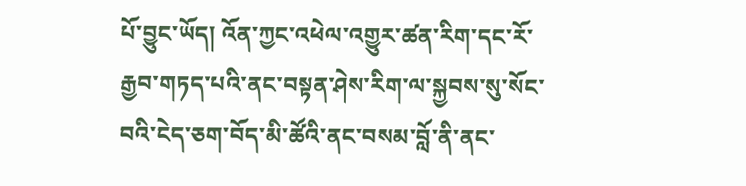པོ་བྱུང་ཡོད། འོན་ཀྱང་འཕེལ་འགྱུར་ཚན་རིག་དང་རོ་རྒྱབ་གཏད་པའི་ནང་བསྟན་ཤེས་རིག་ལ་སྐྱབས་སུ་སོང་བའི་ངེད་ཅག་བོད་མི་ཚོའི་ནང་བསམ་བློ་ནི་ནང་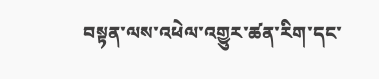བསྟན་ལས་འཕེལ་འགྱུར་ཚན་རིག་དང་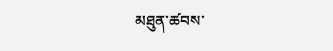མཐུན་ཚབས་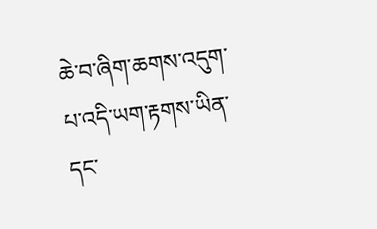ཆེ་བ་ཞིག་ཆགས་འདུག་པ་འདི་ཡག་རྟགས་ཡིན་དང་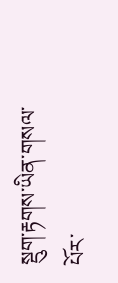སྡུག་རྟགས་ཡིན་གསལ་པོར་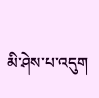མི་ཤེས་པ་འདུག